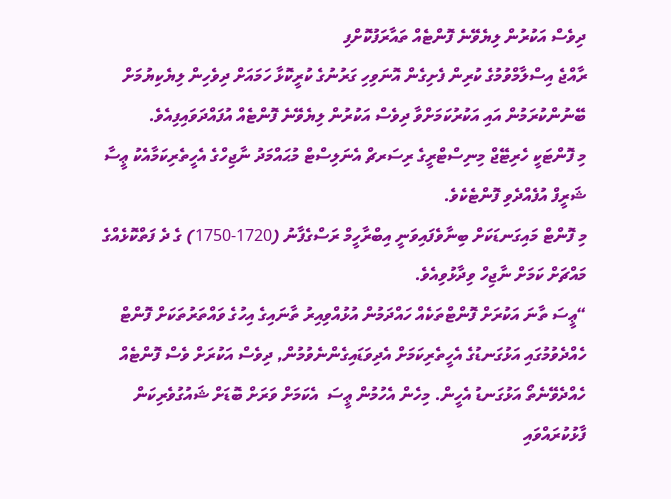ދިވެސް އަކުރުން ލިޔެވޭނެ ފޮންޓެއް ތައާރަފުކޮށްފި
ރާއްޖެ އިސްލާމްވުމުގެ ކުރިން ފެށިގެން އޮނަވިހި ގަރުނުގެ ކުރީކޮޅާ ހަމައަށް ދިވެހިން ލިޔެކިޔުމަށް ބޭނުންކުރަމުން އައި އަކުރުކަމަށްވާ ދިވެސް އަކުރުން ލިޔެވޭނެ ފޮންޓެއް އުފައްދަވައިފިއެވެ.
މި ފޮންޓަކީ ހެރިޓޭޖް މިނިސްޓްރީގެ ރިސަރޗް އެނަލިސްޓް މުޙައްމަދު ނާޖިހްގެ އެހީތެރިކަމާއެކު ޢީސާ ޝަރީފް އުފެއްދެވި ފޮންޓެކެވެ.
މި ފޮންޓް މައިގަނޑަކަށް ބިނާވެފައިވަނީ އިބްރާހީމް ރަސްގެފާނު (1720-1750) ގެ ދެ ފަތްކޮޅެއްގެ މައްޗަށް ކަމަށް ނާޖިހް ވިދާޅުވިއެވެ.
“ޢީސަ ތާނަ އަކުރަށް ފޮންޓްތަކެއް ހައްދަމުން އުޅުއްވިއިރު ތާނައިގެ އިހުގެ ވައްތަރުތަކަށް ފޮންޓް ހެއްދެވުމުގައި އަޅުގަނޑުގެ އެހީތެރިކަމަށް އެދިވަޑައިގެންނެވުމުން, ދިވެސް އަކުރަށް ވެސް ފޮންޓެއް ހެއްދެވޭނެތޯ އަޅުގަނޑު އެހީން. މިހެން އެހުމުން ޢީސަ  އެކަމަށް ވަރަށް ބޮޑަށް ޝައުގުވެރިކަން ފާޅުކުރައްވައި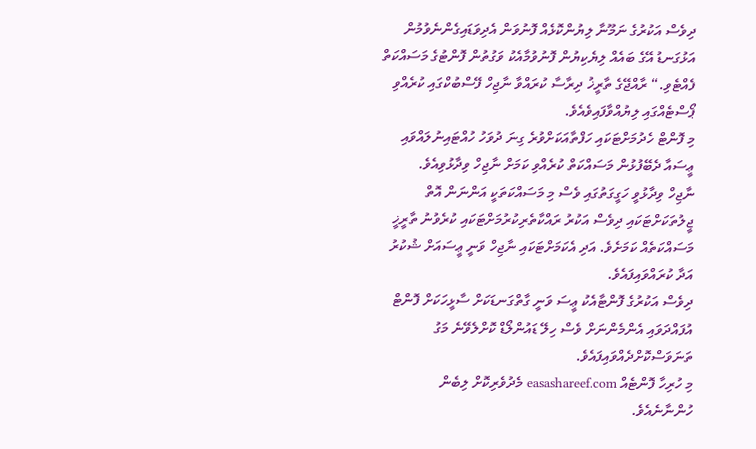ދިވެސް އަކުރުގެ ނަމޫނާ ލިޔުންކޮޅެއް ފޮނުވަން އެދިވަޑައިގެންނެވުމުން އަޅުގަނޑު އޭގެ ބައެއް ލިޔެކިޔުން ފޮނުވުމާއެކު ވަގުތުން ފޮންޓުގެ މަސައްކަތް ފެއްޓެވި.“ ރާއްޖޭގެ ތާރީޚު ދިރާސާ ކުރައްވާ ނާޖިހް ފޭސްބުކްގައި ކުރެއްވި ޕޯސްޓެއްގައި ލިޔުއްވާފައިވެއެވެ.
މި ފޮންޓް ހެދުމަށްޓަކައި ހަފްތާއަކަށްވުރެ ގިނަ ދުވަހު ހުއްޓައިނުލައްވައި ޢީސައާ ދެބޭފުޅުން މަސައްކަތް ކުރެއްވި ކަމަށް ނާޖިހް ވިދާޅުވިއެވެ.
ނާޖިހް ވިދާޅުވީ ހަގީގަތުގައި ވެސް މި މަސައްކަތަކީ އަންނަން އޮތް ޖީލުތަކަށްޓަކައި ދިވެސް އަކުރު ރައްކާތެރިކުރުމަށްޓަކައި ކުރެވުނު ތާރީޚީ މަސައްކަތެއް ކަމަށެވެ. އަދި އެކަމަށްޓަކައި ނާޖިހް ވަނީ ޢީސައަށް ޝުކުރު އަދާ ކުރައްވައިފައެވެ.
ދިވެސް އަކުރުގެ ފޮންޓާއެކު ޢީސަ ވަނީ ގާތްގަނޑަކަށް ސާޅީހަކަށް ފޮންޓް އުފައްދަވައި އެންމެންނަށް ވެސް ހިލޭ ޑައުންލޯޑް ކޮށްލެވޭނެ މަގު ތަނަވަސްކޮށްދެއްވައިފައެވެ.
މި ހުރިހާ ފޮންޓެއް easashareef.com މެދުވެރިކޮށް ލިބެން ހުންނާނެއެވެ.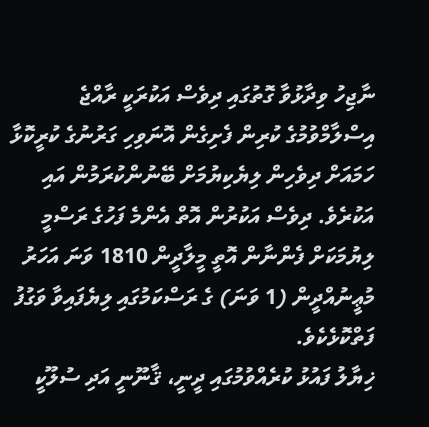ނާޖިހު ވިދާޅުވާ ގޮތުގައި ދިވެސް އަކުރަކީ ރާއްޖެ އިސްލާމްވުމުގެ ކުރިން ފެށިގެން އޮނަވިހި ގަރުނުގެ ކުރީކޮޅާ ހަމައަށް ދިވެހިން ލިޔެކިޔުމަށް ބޭނުންކުރަމުން އައި އަކުރެވެ. ދިވެސް އަކުރުން އޮތް އެންމެ ފަހުގެ ރަސްމީ ލިޔުމަކަށް ފެންނާން އޮތީ މީލާދީން 1810 ވަނަ އަހަރު މުޢީނުއްދީން (1 ވަނަ) ގެ ރަސްކަމުގައި ލިޔެފައިވާ ވަގުފު ފަތްކޮޅެކެވެ.
ޚިޔާލު ފައުޅު ކުރެއްވުމުގައި ދީނީ، ޤާނޫނީ އަދި ސުލޫކީ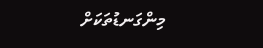މިންގަނޑުތަކަށް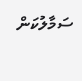ސަމާލުކަން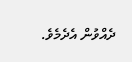ދެއްވުން އެދެމެވެ.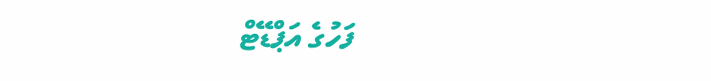ފަހުގެ އަޕްޑޭޓް